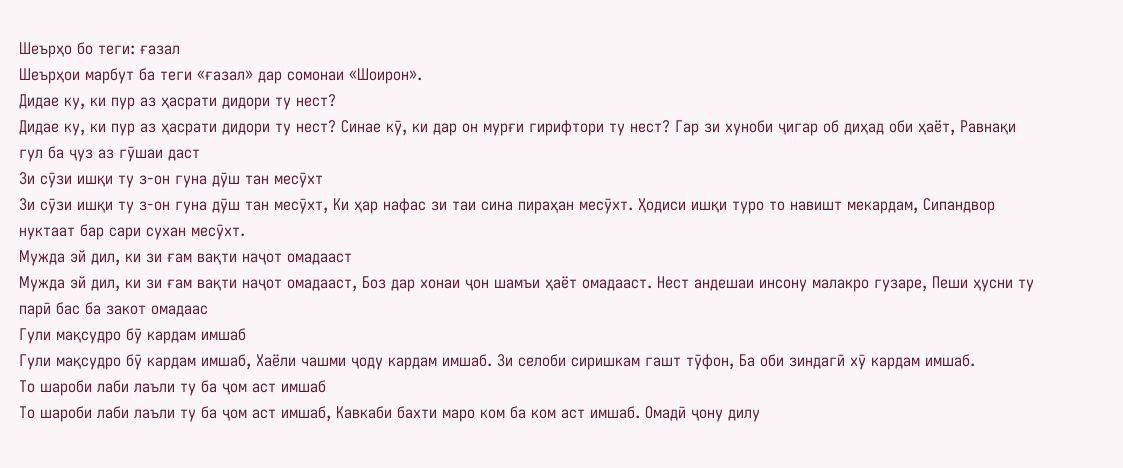Шеърҳо бо теги: ғазал
Шеърҳои марбут ба теги «ғазал» дар сомонаи «Шоирон».
Дидае ку, ки пур аз ҳасрати дидори ту нест?
Дидае ку, ки пур аз ҳасрати дидори ту нест? Синае кӯ, ки дар он мурғи гирифтори ту нест? Гар зи хуноби ҷигар об диҳад оби ҳаёт, Равнақи гул ба ҷуз аз гӯшаи даст
Зи сӯзи ишқи ту з-он гуна дӯш тан месӯхт
Зи сӯзи ишқи ту з-он гуна дӯш тан месӯхт, Ки ҳар нафас зи таи сина пираҳан месӯхт. Ҳодиси ишқи туро то навишт мекардам, Сипандвор нуктаат бар сари сухан месӯхт.
Мужда эй дил, ки зи ғам вақти наҷот омадааст
Мужда эй дил, ки зи ғам вақти наҷот омадааст, Боз дар хонаи ҷон шамъи ҳаёт омадааст. Нест андешаи инсону малакро гузаре, Пеши ҳусни ту парӣ бас ба закот омадаас
Гули мақсудро бӯ кардам имшаб
Гули мақсудро бӯ кардам имшаб, Хаёли чашми ҷоду кардам имшаб. Зи селоби сиришкам гашт тӯфон, Ба оби зиндагӣ хӯ кардам имшаб.
То шароби лаби лаъли ту ба ҷом аст имшаб
То шароби лаби лаъли ту ба ҷом аст имшаб, Кавкаби бахти маро ком ба ком аст имшаб. Омадӣ ҷону дилу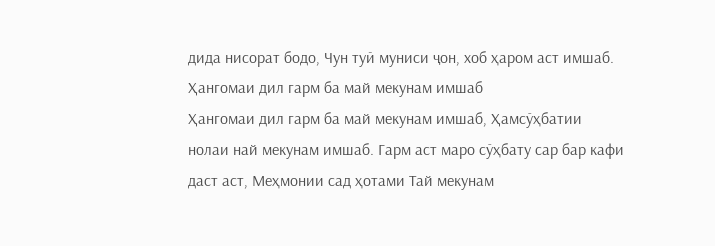дида нисорат бодо, Чун туӣ муниси ҷон, хоб ҳаром аст имшаб.
Ҳангомаи дил гарм ба май мекунам имшаб
Ҳангомаи дил гарм ба май мекунам имшаб, Ҳамсӯҳбатии нолаи най мекунам имшаб. Гарм аст маро сӯҳбату сар бар кафи даст аст, Меҳмонии сад ҳотами Тай мекунам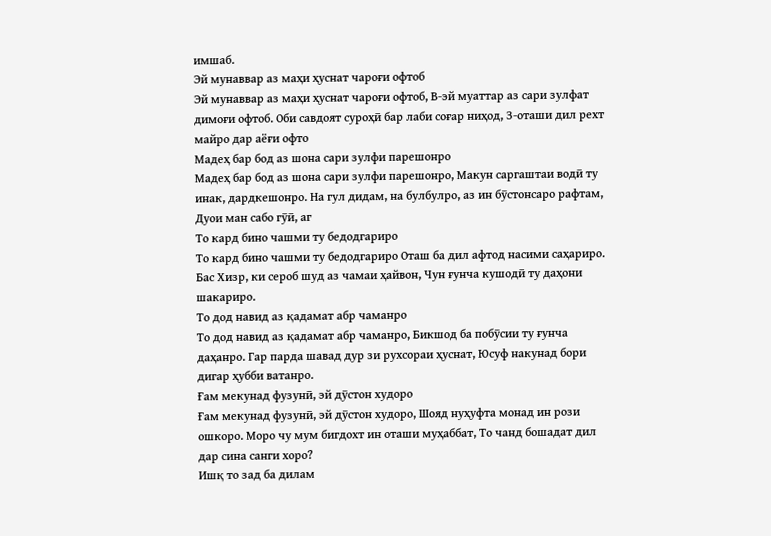имшаб.
Эй мунаввар аз маҳи ҳуснат чароғи офтоб
Эй мунаввар аз маҳи ҳуснат чароғи офтоб, В-эй муаттар аз сари зулфат димоғи офтоб. Оби савдоят суроҳӣ бар лаби соғар ниҳод, З-оташи дил рехт майро дар аёғи офто
Мадеҳ бар бод аз шона сари зулфи парешонро
Мадеҳ бар бод аз шона сари зулфи парешонро, Макун саргаштаи водӣ ту инак, дардкешонро. На гул дидам, на булбулро, аз ин бӯстонсаро рафтам, Дуои ман сабо гӯӣ, аг
То кард бино чашми ту бедодгариро
То кард бино чашми ту бедодгариро Оташ ба дил афтод насими саҳариро. Бас Хизр, ки сероб шуд аз чамаи ҳайвон, Чун ғунча кушодӣ ту даҳони шакариро.
То дод навид аз қадамат абр чаманро
То дод навид аз қадамат абр чаманро, Бикшод ба побӯсии ту ғунча даҳанро. Гар парда шавад дур зи рухсораи ҳуснат, Юсуф накунад бори дигар ҳубби ватанро.
Ғам мекунад фузунӣ, эй дӯстон худоро
Ғам мекунад фузунӣ, эй дӯстон худоро, Шояд нуҳуфта монад ин рози ошкоро. Моро чу мум бигдохт ин оташи муҳаббат, То чанд бошадат дил дар сина санги хоро?
Ишқ то зад ба дилам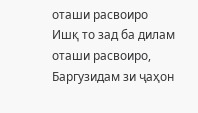оташи расвоиро
Ишқ то зад ба дилам оташи расвоиро, Баргузидам зи ҷаҳон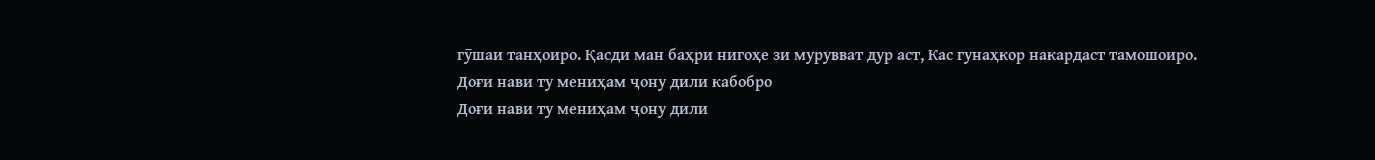гӯшаи танҳоиро. Қасди ман баҳри нигоҳе зи мурувват дур аст, Кас гунаҳкор накардаст тамошоиро.
Доғи нави ту мениҳам ҷону дили кабобро
Доғи нави ту мениҳам ҷону дили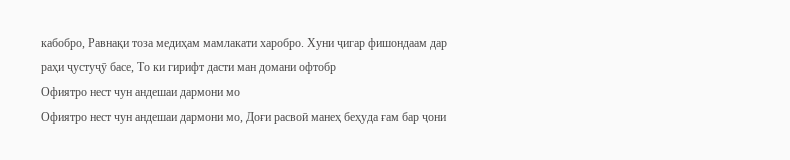кабобро, Равнақи тоза медиҳам мамлакати харобро. Хуни ҷигар фишондаам дар раҳи ҷустуҷӯ басе, То ки гирифт дасти ман домани офтобр
Офиятро нест чун андешаи дармони мо
Офиятро нест чун андешаи дармони мо, Доғи расвоӣ манеҳ беҳуда ғам бар ҷони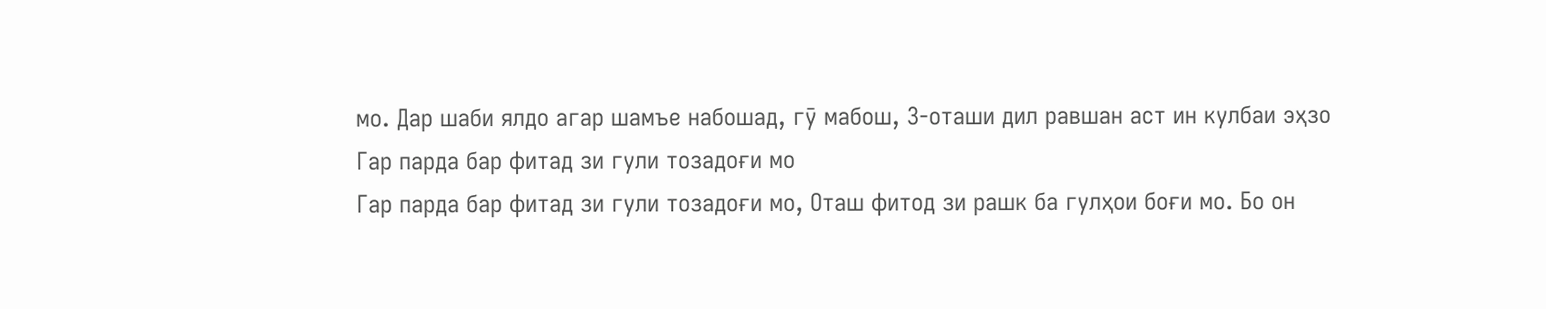мо. Дар шаби ялдо агар шамъе набошад, гӯ мабош, З-оташи дил равшан аст ин кулбаи эҳзо
Гар парда бар фитад зи гули тозадоғи мо
Гар парда бар фитад зи гули тозадоғи мо, Оташ фитод зи рашк ба гулҳои боғи мо. Бо он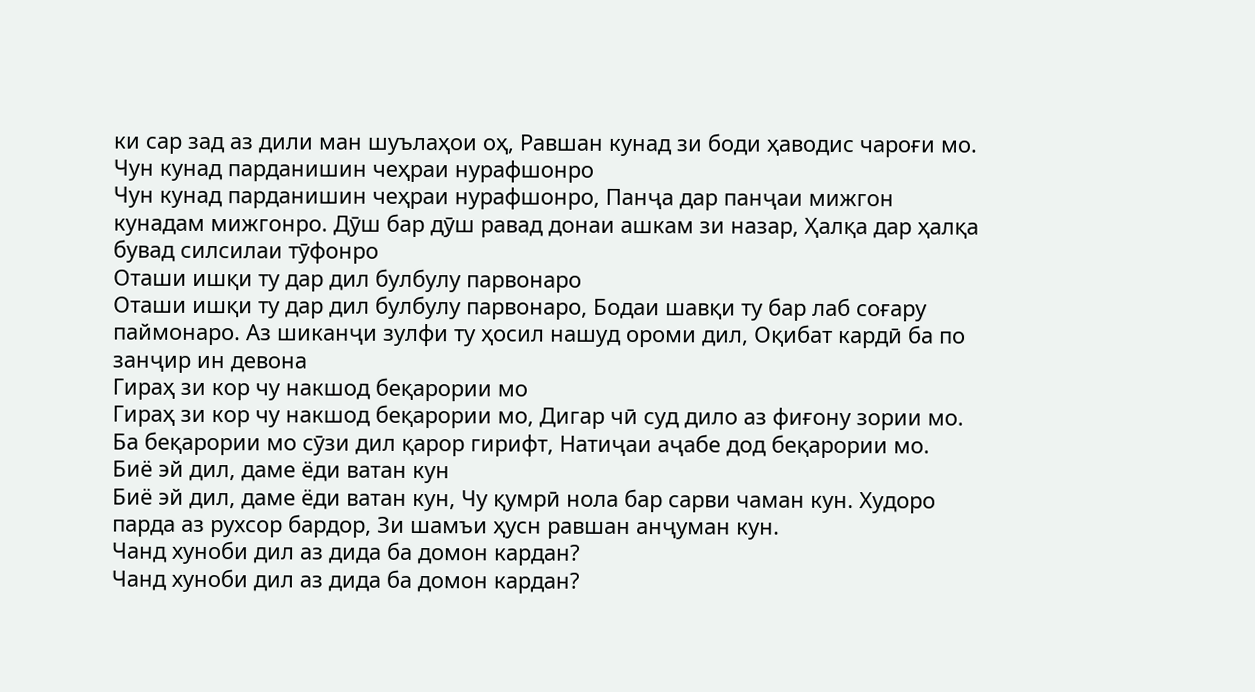ки сар зад аз дили ман шуълаҳои оҳ, Равшан кунад зи боди ҳаводис чароғи мо.
Чун кунад парданишин чеҳраи нурафшонро
Чун кунад парданишин чеҳраи нурафшонро, Панҷа дар панҷаи мижгон кунадам мижгонро. Дӯш бар дӯш равад донаи ашкам зи назар, Ҳалқа дар ҳалқа бувад силсилаи тӯфонро
Оташи ишқи ту дар дил булбулу парвонаро
Оташи ишқи ту дар дил булбулу парвонаро, Бодаи шавқи ту бар лаб соғару паймонаро. Аз шиканҷи зулфи ту ҳосил нашуд ороми дил, Оқибат кардӣ ба по занҷир ин девона
Гираҳ зи кор чу накшод беқарории мо
Гираҳ зи кор чу накшод беқарории мо, Дигар чӣ суд дило аз фиғону зории мо. Ба беқарории мо сӯзи дил қарор гирифт, Натиҷаи аҷабе дод беқарории мо.
Биё эй дил, даме ёди ватан кун
Биё эй дил, даме ёди ватан кун, Чу қумрӣ нола бар сарви чаман кун. Худоро парда аз рухсор бардор, Зи шамъи ҳусн равшан анҷуман кун.
Чанд хуноби дил аз дида ба домон кардан?
Чанд хуноби дил аз дида ба домон кардан?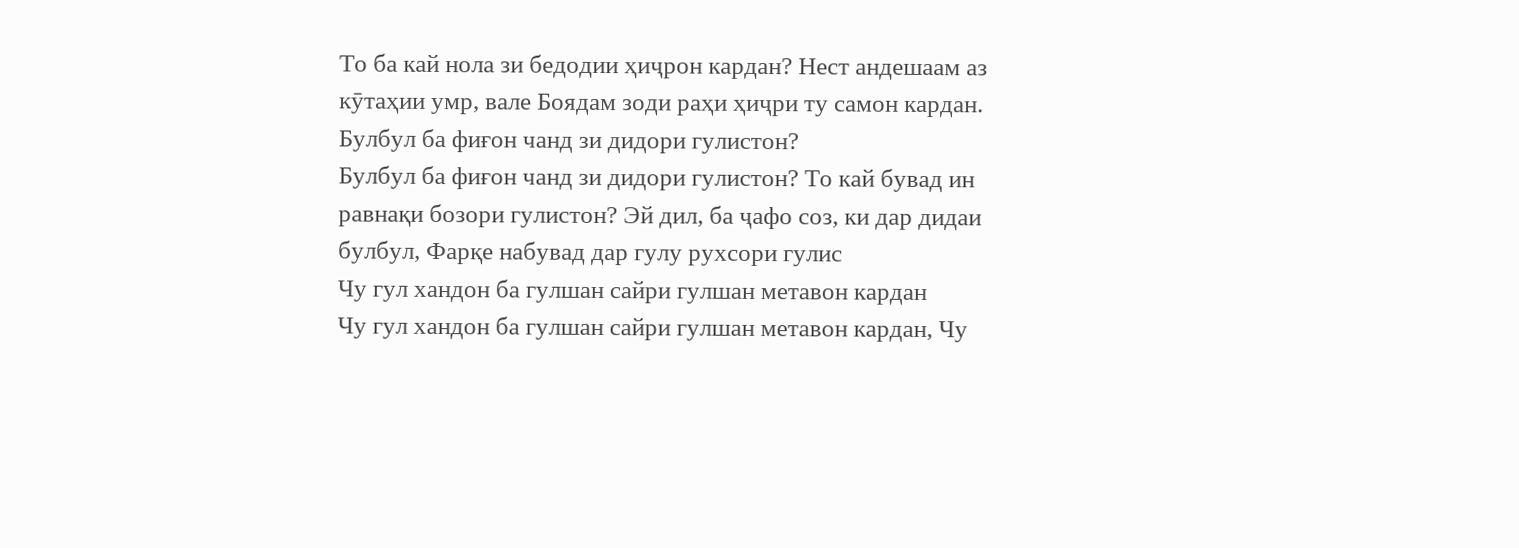То ба кай нола зи бедодии ҳиҷрон кардан? Нест андешаам аз кӯтаҳии умр, вале Боядам зоди раҳи ҳиҷри ту самон кардан.
Булбул ба фиғон чанд зи дидори гулистон?
Булбул ба фиғон чанд зи дидори гулистон? То кай бувад ин равнақи бозори гулистон? Эй дил, ба ҷафо соз, ки дар дидаи булбул, Фарқе набувад дар гулу рухсори гулис
Чу гул хандон ба гулшан сайри гулшан метавон кардан
Чу гул хандон ба гулшан сайри гулшан метавон кардан, Чу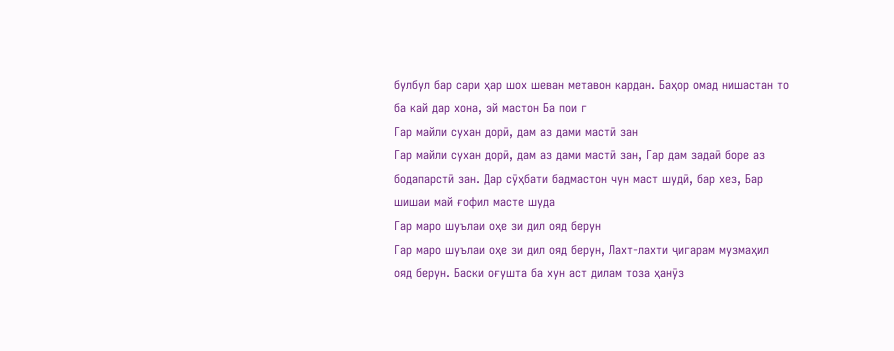булбул бар сари ҳар шох шеван метавон кардан. Баҳор омад нишастан то ба кай дар хона, эй мастон Ба пои г
Гар майли сухан дорӣ, дам аз дами мастӣ зан
Гар майли сухан дорӣ, дам аз дами мастӣ зан, Гар дам задаӣ боре аз бодапарстӣ зан. Дар сӯҳбати бадмастон чун маст шудӣ, бар хез, Бар шишаи май ғофил масте шуда
Гар маро шуълаи оҳе зи дил ояд берун
Гар маро шуълаи оҳе зи дил ояд берун, Лахт-лахти ҷигарам музмаҳил ояд берун. Баски оғушта ба хун аст дилам тоза ҳанӯз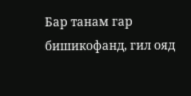Бар танам гар бишикофанд, гил ояд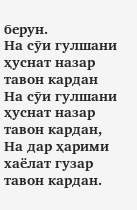берун.
На сӯи гулшани ҳуснат назар тавон кардан
На сӯи гулшани ҳуснат назар тавон кардан, На дар ҳарими хаёлат гузар тавон кардан.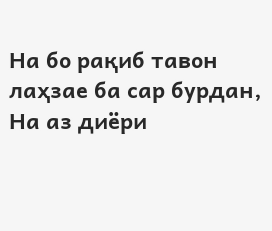На бо рақиб тавон лаҳзае ба сар бурдан, На аз диёри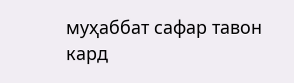муҳаббат сафар тавон кард